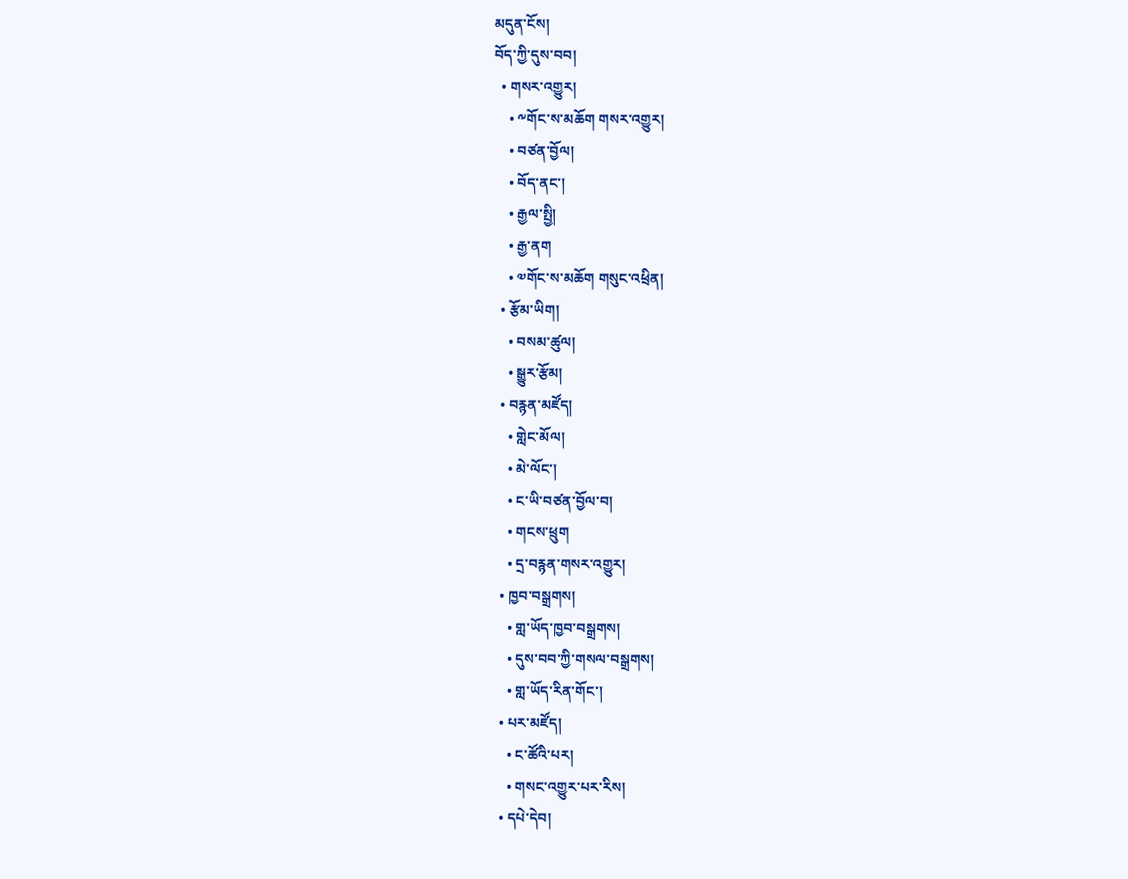མདུན་ངོས།
བོད་ཀྱི་དུས་བབ།
  • གསར་འགྱུར།
    • ༸གོང་ས་མཆོག གསར་འགྱུར།
    • བཙན་བྱོལ།
    • བོད་ནང་།
    • རྒྱལ་སྤྱི།
    • རྒྱ་ནག
    • ༧གོང་ས་མཆོག གསུང་འཕྲིན།
  • རྩོམ་ཡིག།
    • བསམ་ཚུལ།
    • སྒྱུར་རྩོམ།
  • བརྙན་མཛོད།
    • གླེང་མོལ།
    • མེ་ལོང་།
    • ང་ཡི་བཙན་བྱོལ་བ།
    • གངས་ཕྲུག
    • དྲ་བརྙན་གསར་འགྱུར།
  • ཁྱབ་བསྒྲགས།
    • གླ་ཡོད་ཁྱབ་བསྒྲགས།
    • དུས་བབ་ཀྱི་གསལ་བསྒྲགས།
    • གླ་ཡོད་རིན་གོང་།
  • པར་མཛོད།
    • ང་ཚོའི་པར།
    • གསང་འགྱུར་པར་རིས།
  • དཔེ་དེབ།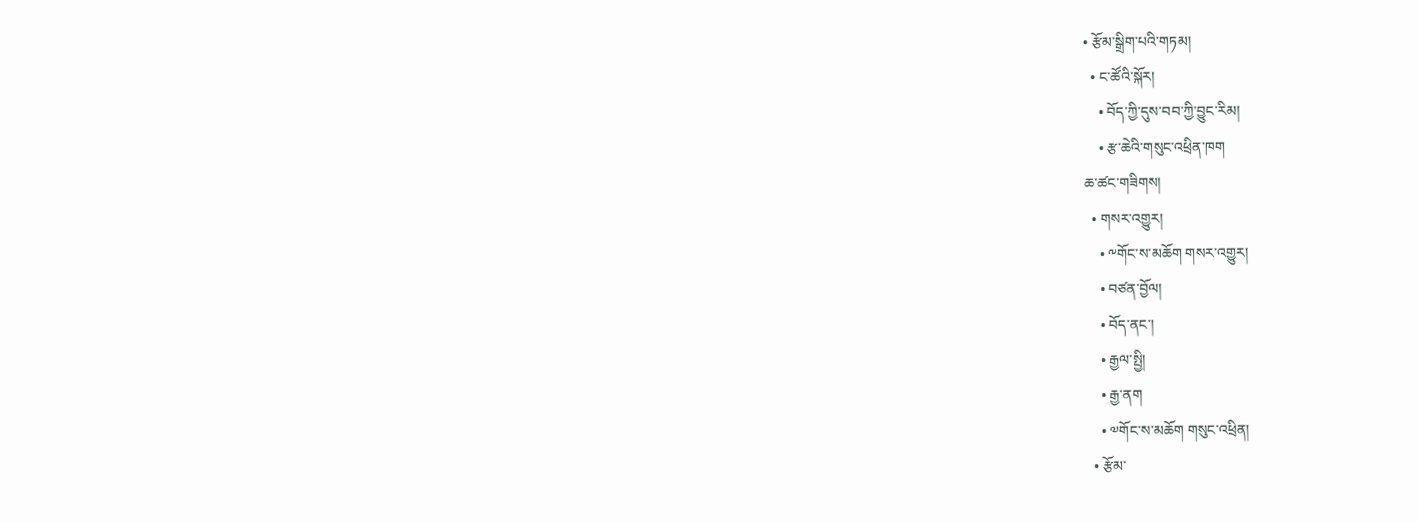• རྩོམ་སྒྲིག་པའི་གཏམ།
  • ང་ཚོའི་སྐོར།
    • བོད་ཀྱི་དུས་བབ་ཀྱི་བྱུང་རིམ།
    • རྩ་ཆེའི་གསུང་འཕྲིན་ཁག
ཆ་ཚང་གཟིགས།
  • གསར་འགྱུར།
    • ༸གོང་ས་མཆོག གསར་འགྱུར།
    • བཙན་བྱོལ།
    • བོད་ནང་།
    • རྒྱལ་སྤྱི།
    • རྒྱ་ནག
    • ༧གོང་ས་མཆོག གསུང་འཕྲིན།
  • རྩོམ་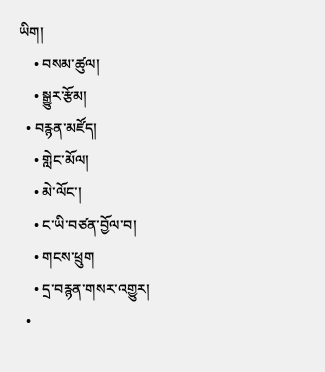ཡིག།
    • བསམ་ཚུལ།
    • སྒྱུར་རྩོམ།
  • བརྙན་མཛོད།
    • གླེང་མོལ།
    • མེ་ལོང་།
    • ང་ཡི་བཙན་བྱོལ་བ།
    • གངས་ཕྲུག
    • དྲ་བརྙན་གསར་འགྱུར།
  •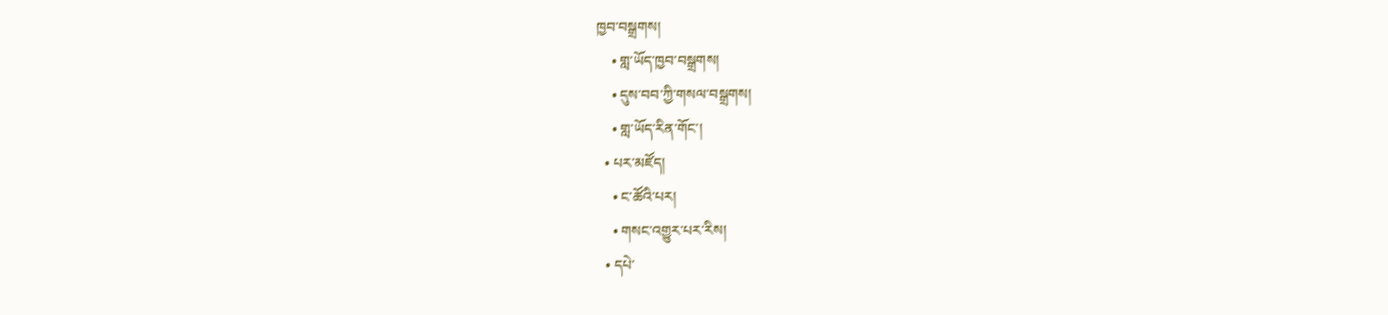ཁྱབ་བསྒྲགས།
    • གླ་ཡོད་ཁྱབ་བསྒྲགས།
    • དུས་བབ་ཀྱི་གསལ་བསྒྲགས།
    • གླ་ཡོད་རིན་གོང་།
  • པར་མཛོད།
    • ང་ཚོའི་པར།
    • གསང་འགྱུར་པར་རིས།
  • དཔེ་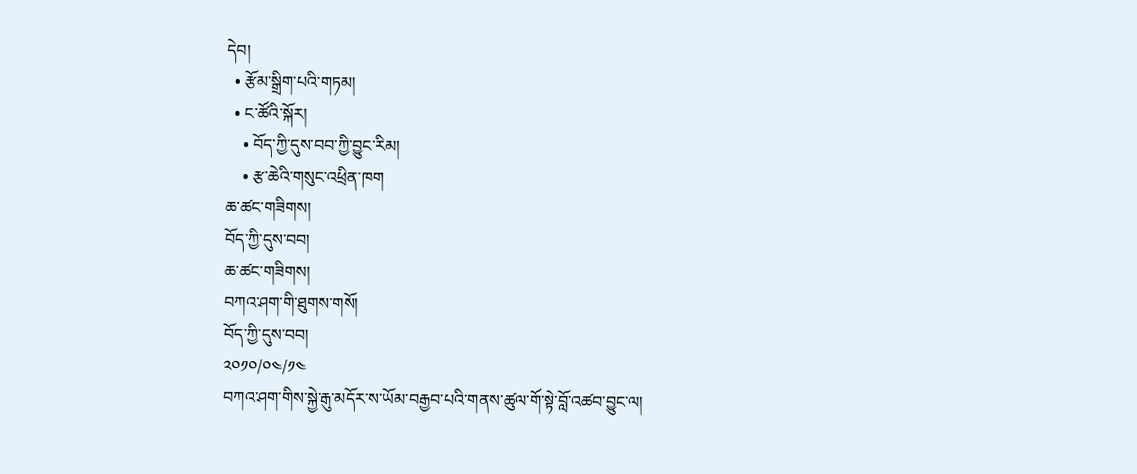དེབ།
  • རྩོམ་སྒྲིག་པའི་གཏམ།
  • ང་ཚོའི་སྐོར།
    • བོད་ཀྱི་དུས་བབ་ཀྱི་བྱུང་རིམ།
    • རྩ་ཆེའི་གསུང་འཕྲིན་ཁག
ཆ་ཚང་གཟིགས།
བོད་ཀྱི་དུས་བབ།
ཆ་ཚང་གཟིགས།
བཀའ་ཤག་གི་ཐུགས་གསོ།
བོད་ཀྱི་དུས་བབ།
༢༠༡༠/༠༤/༡༤
བཀའ་ཤག་གིས་སྐྱེ་རྒུ་མདོར་ས་ཡོམ་བརྒྱབ་པའི་གནས་ཚུལ་གོ་སྟེ་བློ་འཚབ་བྱུང་ལ།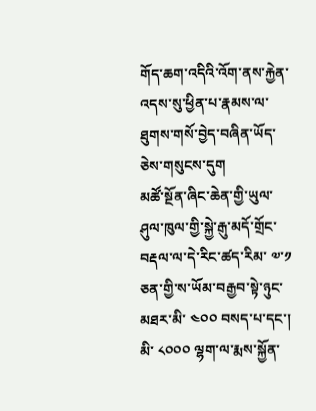གོད་ཆག་འདིའི་འོག་ནས་རྐྱེན་འདས་སུ་ཕྱིན་པ་རྣམས་ལ་ཐུགས་གསོ་བྱེད་བཞིན་ཡོད་ཅེས་གསུངས་དུག
མཚོ་སྔོན་ཞིང་ཆེན་གྱི་ཡུལ་ཤུལ་ཁུལ་གྱི་སྐྱེ་རྒུ་མདོ་གྲོང་བརྡལ་ལ་དེ་རིང་ཚད་རིམ་ ༧་༡ ཅན་གྱི་ས་ཡོམ་བརྒྱབ་སྟེ་ཉུང་མཐར་མི་ ༤༠༠ བསད་པ་དང་། མི་ ༨༠༠༠ ལྷག་ལ་རྨས་སྐྱོན་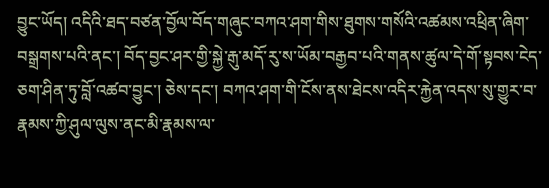བྱུང་ཡོད། འདིའི་ཐད་བཙན་བྱོལ་བོད་གཞུང་བཀའ་ཤག་གིས་ཐུགས་གསོའི་འཚམས་འཕྲིན་ཞིག་བསྒྲགས་པའི་ནང་། བོད་བྱང་ཤར་གྱི་སྐྱེ་རྒུ་མདོ་རུ་ས་ཡོམ་བརྒྱབ་པའི་གནས་ཚུལ་དེ་གོ་སྟབས་ངེད་ཅག་ཤིན་ཏུ་བློ་འཚབ་བྱུང་། ཅེས་དང་། བཀའ་ཤག་གི་ངོས་ནས་ཐེངས་འདིར་རྐྱེན་འདས་སུ་གྱུར་བ་རྣམས་ཀྱི་ཤུལ་ལུས་ནང་མི་རྣམས་ལ་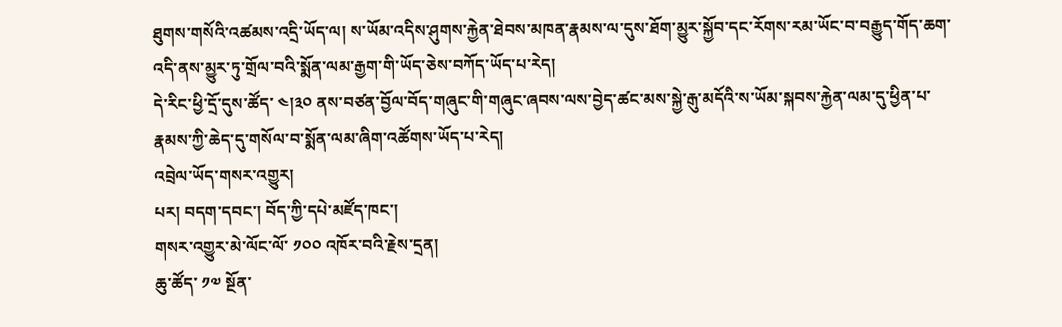ཐུགས་གསོའི་འཚམས་འདྲི་ཡོད་ལ། ས་ཡོམ་འདིས་ཤུགས་རྐྱེན་ཐེབས་མཁན་རྣམས་ལ་དུས་ཐོག་མྱུར་སྐྱོབ་དང་རོགས་རམ་ཡོང་བ་བརྒྱུད་གོད་ཆག་འདི་ནས་མྱུར་ཏུ་གྲོལ་བའི་སྨོན་ལམ་རྒྱག་གི་ཡོད་ཅེས་བཀོད་ཡོད་པ་རེད།
དེ་རིང་ཕྱི་དྲོ་དུས་ཚོད་ ༤།༣༠ ནས་བཙན་བྱོལ་བོད་གཞུང་གི་གཞུང་ཞབས་ལས་བྱེད་ཚང་མས་སྐྱེ་རྒུ་མདོའི་ས་ཡོམ་སྐབས་རྐྱེན་ལམ་དུ་ཕྱིན་པ་རྣམས་ཀྱི་ཆེད་དུ་གསོལ་བ་སྨོན་ལམ་ཞིག་འཚོགས་ཡོད་པ་རེད།
འབྲེལ་ཡོད་གསར་འགྱུར།
པར། བདག་དབང་། བོད་ཀྱི་དཔེ་མཛོད་ཁང་།
གསར་འགྱུར་མེ་ལོང་ལོ་ ༡༠༠ འཁོར་བའི་རྗེས་དྲན།
ཆུ་ཚོད་ ༡༧ སྔོན་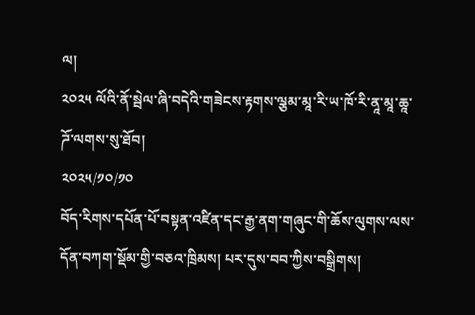ལ།
༢༠༢༥ ལོའི་ནོ་སྦེལ་ཞི་བདེའི་གཟེངས་རྟགས་ལྕམ་མཱ་རི་ཡ་ཁོ་རི་ནཱ་མཱ་ཆཱ་ཌོ་ལགས་སུ་ཐོབ།
༢༠༢༥/༡༠/༡༠
བོད་རིགས་དཔོན་པོ་བསྟན་འཛིན་དང་རྒྱ་ནག་གཞུང་གི་ཆོས་ལུགས་ལས་དོན་བཀག་སྡོམ་གྱི་བཅའ་ཁྲིམས། པར་དུས་བབ་ཀྱིས་བསྒྲིགས།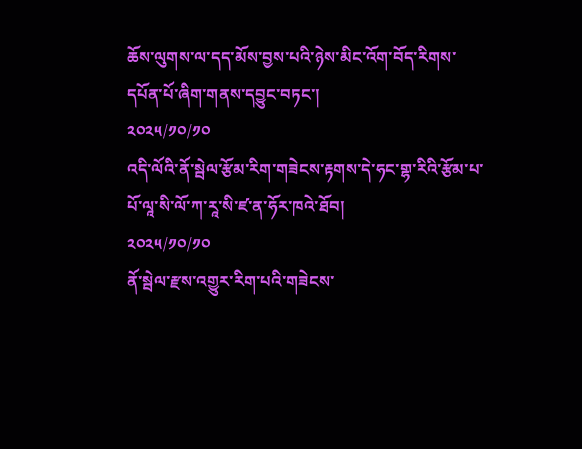ཆོས་ལུགས་ལ་དད་མོས་བྱས་པའི་ཉེས་མིང་འོག་བོད་རིགས་དཔོན་པོ་ཞིག་གནས་དབྱུང་བཏང་།
༢༠༢༥/༡༠/༡༠
འདི་ལོའི་ནོ་སྦེལ་རྩོམ་རིག་གཟེངས་རྟགས་དེ་ཧང་གྷ་རིའི་རྩོམ་པ་པོ་ལཱ་སི་ལོ་ཀ་རཱ་སི་ཛ་ན་ཧོར་ཁའེ་ཐོབ།
༢༠༢༥/༡༠/༡༠
ནོ་སྦེལ་རྫས་འགྱུར་རིག་པའི་གཟེངས་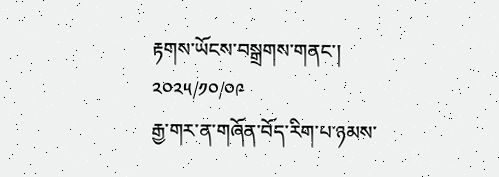རྟགས་ཡོངས་བསྒྲགས་གནང་།
༢༠༢༥/༡༠/༠༩
རྒྱ་གར་ན་གཞོན་བོད་རིག་པ་ཉམས་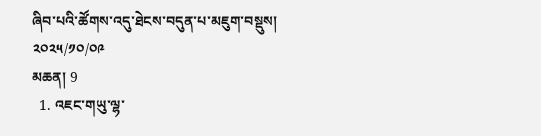ཞིབ་པའི་ཚོགས་འདུ་ཐེངས་བདུན་པ་མཇུག་བསྡུས།
༢༠༢༥/༡༠/༠༩
མཆན། 9
  1. འཇང་གཡུ་ལྷ་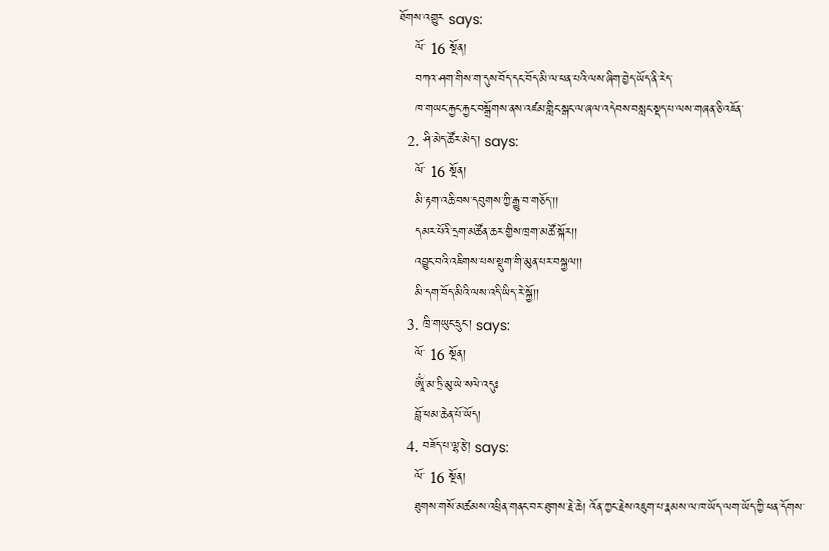ཐོགས་འགྱུར says:
    ལོ་ 16 སྔོན།
    བཀའ་ཤག་གིས་ག་དུས་བོད་དང་བོད་མི་ལ་ཕན་པའི་ལས་ཞིག་བྱེད་ཡོད་ནི་རེད་
    ཁ་གཡང་རྐྱང་རྐྱང་བསྒྲོགས་ནས་འཛམ་གླིང་སྒང་ལ་ཞལ་འདེབས་བསླང་སྡད་པ་ལས་གཞན་ཅི་འཇོན་
  2. ཤི་མེད་ཚོར་མེད་། says:
    ལོ་ 16 སྔོན།
    མི་རྟག་འཆི་བས་དབུགས་ཀྱི་རྒྱུ་བ་གཅོད་།།
    དམར་པོའི་དྲག་མཚོན་ཆར་གྱིས་ཁྲག་མཚོ་སྐོར།།
    འབྱུང་བའི་འཇིགས་པས་སྡུག་གི་མུན་པར་བསྐྱལ།།
    མི་དག་བོད་མིའི་ལས་འདི་ཡིད་རེ་སྐྱོ།།
  3. ཁྲི་གཡུང་དྲུང་། says:
    ལོ་ 16 སྔོན།
    ཨཱོྃ་མ་ཏྲི་མུ་ཡེ་སལེ་འདུཿ
    བློ་ཕམ་ཆེན་པོ་ཡོད།
  4. བཟོད་པ་ལྷ་རྩེ། says:
    ལོ་ 16 སྔོན།
    ཐུགས་གསོ་མཚམས་འཕྲིན་གནང་བར་ཐུགས་རྗེ་ཆེ། འོན་ཀྱང་རྗེས་འཇུག་པ་རྣམས་ལ་ཁ་ཡོད་ལག་ཡོད་ཀྱི་ཕན་དོགས་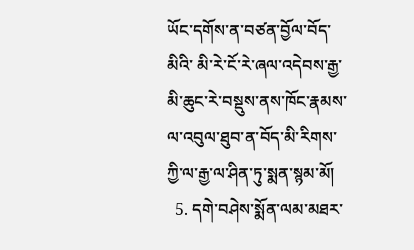ཡོང་དགོས་ན་བཙན་བྱོལ་བོད་མིའི་ མི་རེ་ངོ་རེ་ཞལ་འདེབས་རྒྱ་མི་ཆུང་རེ་བསྡུས་ནས་ཁོང་རྣམས་ལ་འབུལ་ཐུབ་ན་བོད་མི་རིགས་ཀྱི་ལ་རྒྱ་ལ་ཤིན་ཏུ་སྨན་སྙམ་མོ།
  5. དགེ་བཤེས་སྨོན་ལམ་མཐར་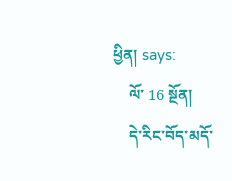ཕྱིན། says:
    ལོ་ 16 སྔོན།
    དེ་རིང་བོད་མདོ་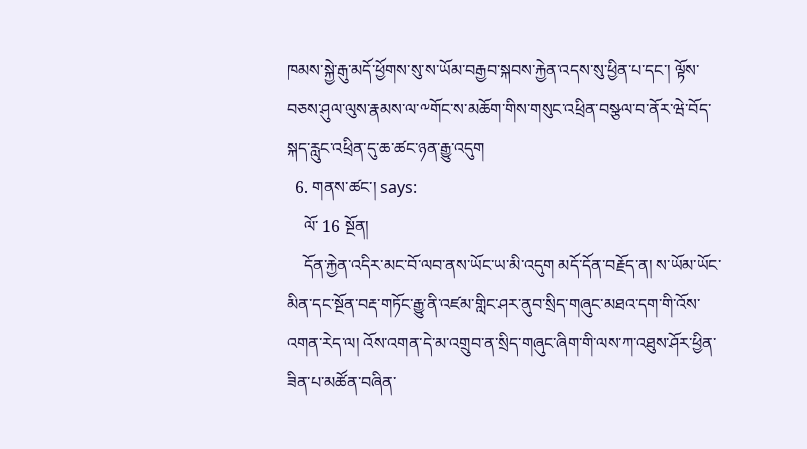ཁམས་སྐྱེ་རྒུ་མདོ་ཕྱོགས་སུ་ས་ཡོམ་བརྒྱབ་སྐབས་རྐྱེན་འདས་སུ་ཕྱིན་པ་དང་། ལྟོས་བཅས་ཤུལ་ལུས་རྣམས་ལ་༸གོང་ས་མཆོག་གིས་གསུང་འཕྲིན་བསྩལ་བ་ནོར་ཝེ་བོད་སྐད་རླུང་འཕྲིན་དུ་ཆ་ཚང་ཉན་རྒྱུ་འདུག
  6. གནས་ཚང་། says:
    ལོ་ 16 སྔོན།
    དོན་རྐྱེན་འདིར་མང་བོ་ལབ་ནས་ཡོང་ཡ་མི་འདུག མདོ་དོན་བརྗོད་ན། ས་ཡོམ་ཡོང་མིན་དང་སྔོན་བརྡ་གཏོང་རྒྱུ་ནི་འཛམ་གླིང་ཤར་ནུབ་སྲིད་གཞུང་མཐའ་དག་གི་འོས་འགན་རེད་ལ། འོས་འགན་དེ་མ་འགྲུབ་ན་སྲིད་གཞུང་ཞིག་གི་ལས་ཀ་འཐུས་ཤོར་ཕྱིན་ཟིན་པ་མཚོན་བཞིན་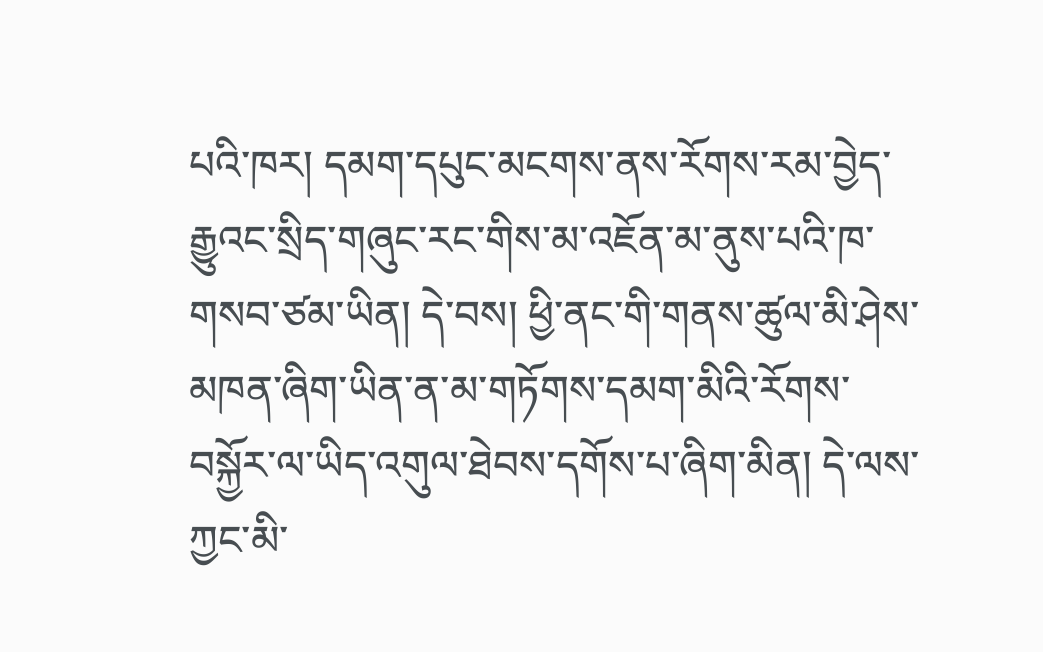པའི་ཁར། དམག་དཔུང་མངགས་ནས་རོགས་རམ་བྱེད་རྒྱུའང་སྲིད་གཞུང་རང་གིས་མ་འཇོན་མ་ནུས་པའི་ཁ་གསབ་ཙམ་ཡིན། དེ་བས། ཕྱི་ནང་གི་གནས་ཚུལ་མི་ཤེས་མཁན་ཞིག་ཡིན་ན་མ་གཏོགས་དམག་མིའི་རོགས་བསྐྱོར་ལ་ཡིད་འགུལ་ཐེབས་དགོས་པ་ཞིག་མིན། དེ་ལས་ཀྱང་མི་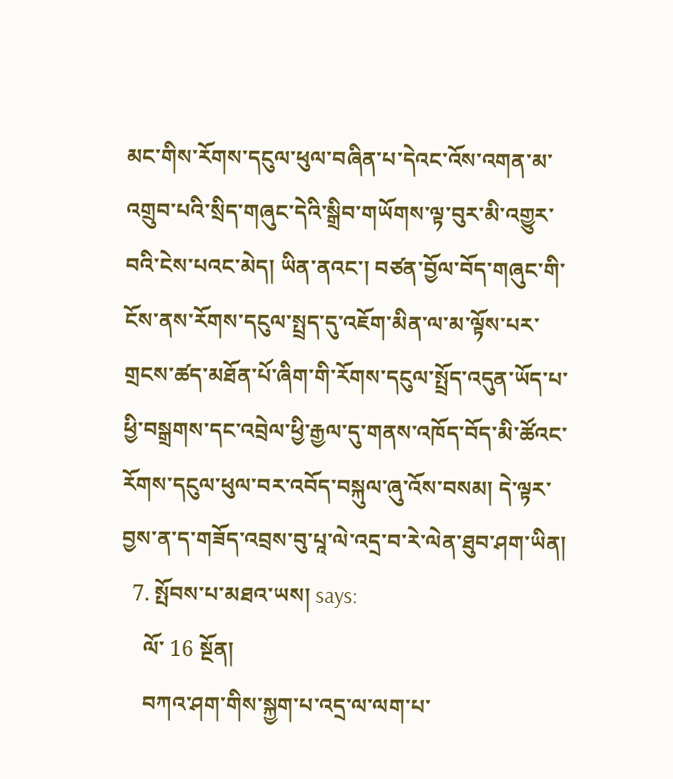མང་གིས་རོགས་དངུལ་ཕུལ་བཞིན་པ་དེའང་འོས་འགན་མ་འགྲུབ་པའི་སྲིད་གཞུང་དེའི་སྒྲིབ་གཡོགས་ལྟ་བུར་མི་འགྱུར་བའི་ངེས་པའང་མེད། ཡིན་ནའང་། བཙན་བྱོལ་བོད་གཞུང་གི་ངོས་ནས་རོགས་དངུལ་སྤྲད་དུ་འཇོག་མིན་ལ་མ་ལྟོས་པར་གྲངས་ཚད་མཐོན་པོ་ཞིག་གི་རོགས་དངུལ་སྤྲོད་འདུན་ཡོད་པ་ཕྱི་བསྒྲགས་དང་འབྲེལ་ཕྱི་རྒྱལ་དུ་གནས་འཁོད་བོད་མི་ཚོའང་རོགས་དངུལ་ཕུལ་བར་འབོད་བསྐུལ་ཞུ་འོས་བསམ། དེ་ལྟར་བྱས་ན་ད་གཟོད་འབྲས་བུ་པཱ་ལེ་འདྲ་བ་རེ་ལེན་ཐུབ་ཤག་ཡིན།
  7. སྤོབས་པ་མཐའ་ཡས། says:
    ལོ་ 16 སྔོན།
    བཀའ་ཤག་གིས་སྐྱག་པ་འདྲ་ལ་ལག་པ་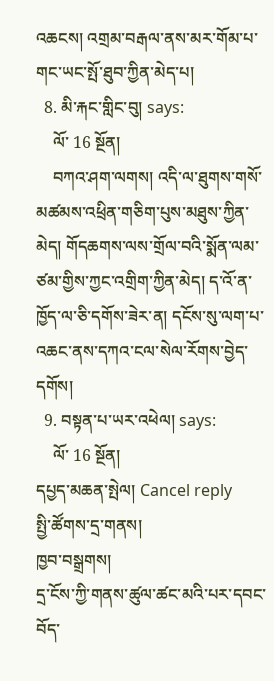འཆངས། འགྲམ་བརྒལ་ནས་མར་གོམ་པ་གང་ཡང་སྤོ་ཐུབ་ཀྱིན་མེད་པ།
  8. མི་རྐང་གླིང་བུ། says:
    ལོ་ 16 སྔོན།
    བཀའ་ཤག་ལགས། འདི་ལ་ཐུགས་གསོ་མཚམས་འཕྲིན་གཅིག་པུས་མཐུས་ཀྱིན་མེད། གོདཆགས་ལས་གྲོལ་བའི་སྨོན་ལམ་ཙམ་གྱིས་ཀྱང་འགྲིག་ཀྱིན་མེད། ད་འོ་ན་ཁྱོད་ལ་ཅི་དགོས་ཟེར་ན། དངོས་སུ་ལག་པ་འཆང་ནས་དཀའ་ངལ་སེལ་རོགས་བྱེད་དགོས།
  9. བསྟན་པ་ཡར་འཕེལ། says:
    ལོ་ 16 སྔོན།
དཔྱད་མཆན་སྤེལ། Cancel reply
སྤྱི་ཚོགས་དྲ་གནས།
ཁྱབ་བསྒྲགས།
དྲ་ངོས་ཀྱི་གནས་ཚུལ་ཚང་མའི་པར་དབང་བོད་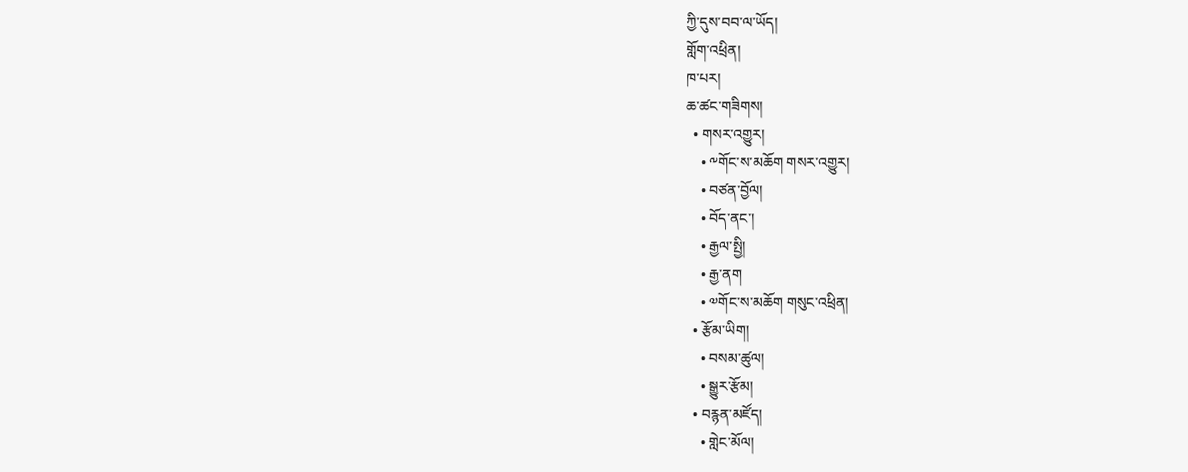ཀྱི་དུས་བབ་ལ་ཡོད།
གློག་འཕྲིན།
ཁ་པར།
ཆ་ཚང་གཟིགས།
  • གསར་འགྱུར།
    • ༸གོང་ས་མཆོག གསར་འགྱུར།
    • བཙན་བྱོལ།
    • བོད་ནང་།
    • རྒྱལ་སྤྱི།
    • རྒྱ་ནག
    • ༧གོང་ས་མཆོག གསུང་འཕྲིན།
  • རྩོམ་ཡིག།
    • བསམ་ཚུལ།
    • སྒྱུར་རྩོམ།
  • བརྙན་མཛོད།
    • གླེང་མོལ།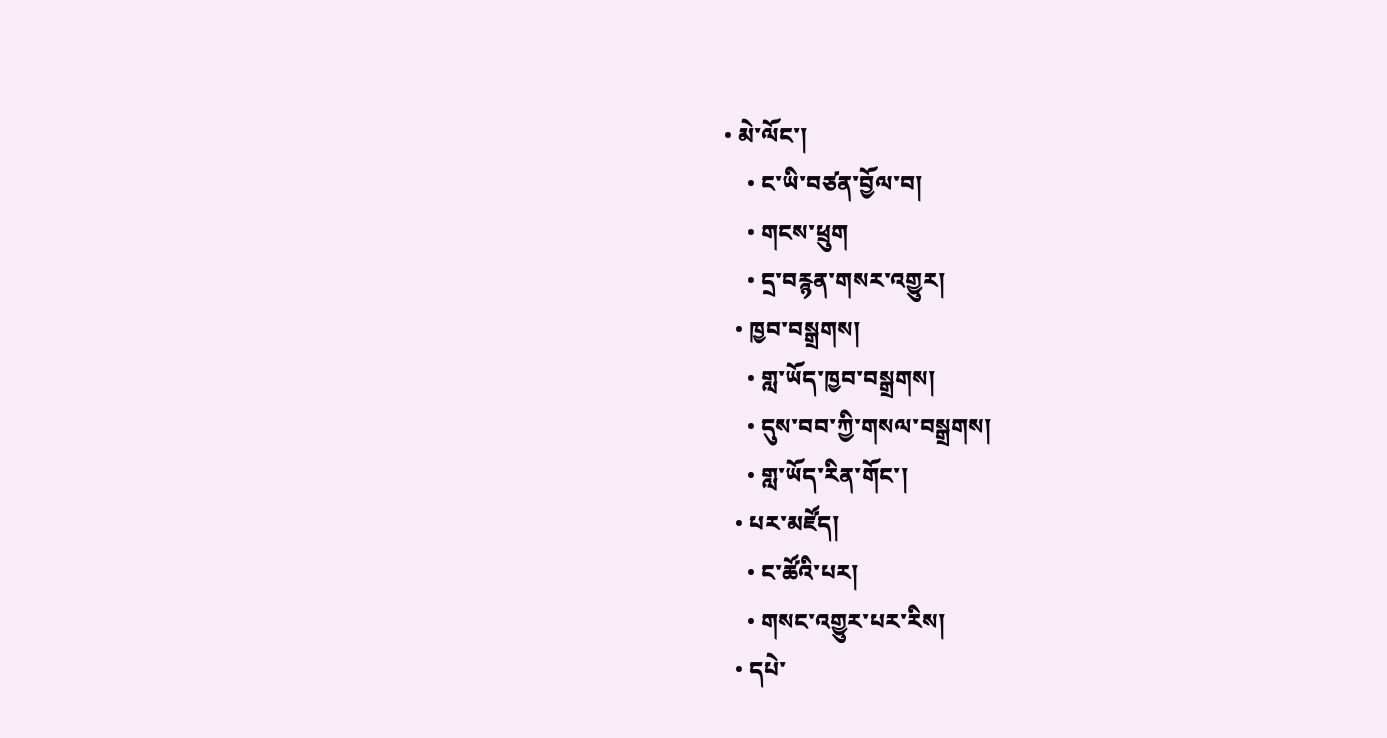• མེ་ལོང་།
    • ང་ཡི་བཙན་བྱོལ་བ།
    • གངས་ཕྲུག
    • དྲ་བརྙན་གསར་འགྱུར།
  • ཁྱབ་བསྒྲགས།
    • གླ་ཡོད་ཁྱབ་བསྒྲགས།
    • དུས་བབ་ཀྱི་གསལ་བསྒྲགས།
    • གླ་ཡོད་རིན་གོང་།
  • པར་མཛོད།
    • ང་ཚོའི་པར།
    • གསང་འགྱུར་པར་རིས།
  • དཔེ་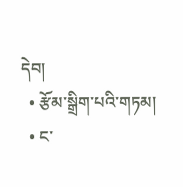དེབ།
  • རྩོམ་སྒྲིག་པའི་གཏམ།
  • ང་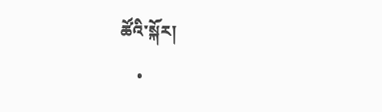ཚོའི་སྐོར།
    •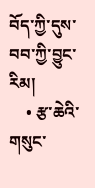བོད་ཀྱི་དུས་བབ་ཀྱི་བྱུང་རིམ།
    • རྩ་ཆེའི་གསུང་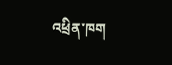འཕྲིན་ཁག